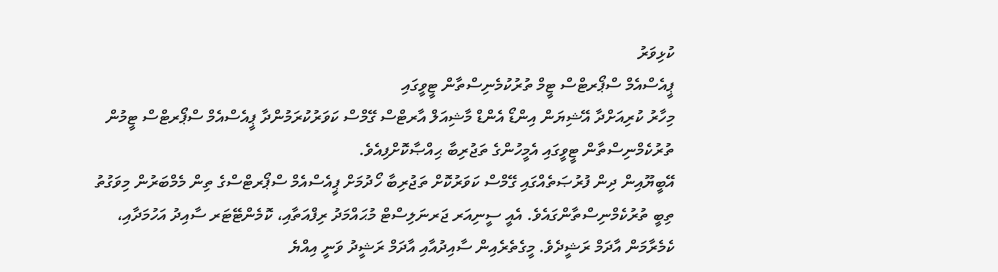ކުޅިވަރު
ޕީއެސްއެމް ސްޕޯރޓްސް ޓީމް ތުރުކުމެނިސްތާން ޓީވީގައި
މިހާރު ކުރިއަށްދާ އޭޝިޔަން އިންޑޯ އެންޑް މާޝިއަލް އާރޓްސް ގޭމްސް ކަވަރުކުރަމުންދާ ޕީއެސްއެމް ސްޕޯރޓްސް ޓީމުން ތުރުކެމްނިސްތާން ޓީވީގައި އެމީހުންގެ ތަޖުރިބާ ޙިއްޞާކޮށްފިއެވެ.
އޭބީޔޫއިން ދިން ފުރުޞަތެއްގައި ގޭމްސް ކަވަރުކޮށް ތަޖުރިބާ ހޯދުމަށް ޕީއެސްއެމް ސްޕޯރޓްސްގެ ތިން މެމްބަރުން މިވަގުތު ތިބީ ތުރުކެމްނިސްތާންގައެވެ. އެއީ ސީނިއަރ ޖަރނަލިސްޓް މުޙައްމަދު ރިފްއަތާއި، ކޮމެންޓޭޓަރ ސާއިދު އަހުމަދާއި، ކެމެރާމަން އާދަމް ރަޝީދެވެ. މީގެތެރެއިން ސާއިދުއާއި އާދަމް ރަޝީދު ވަނީ އިއްޔެ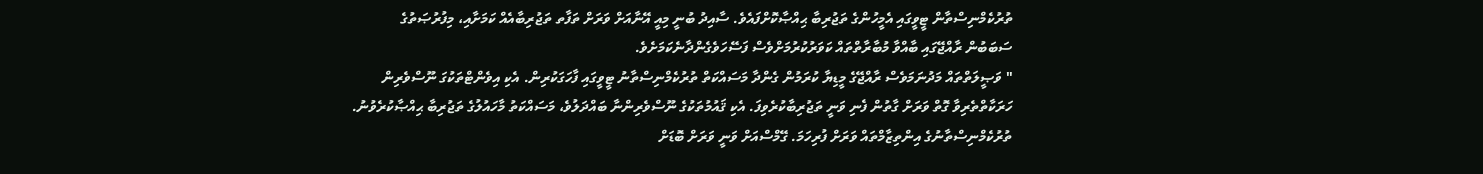ތުރުކެމްނިސްތާން ޓީވީގައި އެމީހުންގެ ތަޖުރިބާ ޙިއްޞާކޮށްފައެވެ. ސާއިދު ބުނީ މިއީ އޭނާއަށް ވަރަށް ތަފާތ ތަޖުރިބާއެއް ކަމަށާއި، މިފުރުޞަތުގެ ސަބަބުން ރާއްޖޭގައި ބާއްވާ މުބާރާތްތައް ކަވަރުކުރުމަށްވެސް ފަސޭހަވެގެންދާނެކަމަށެވެ.
" ވަޞީލަތްތައް މަދުނަމަވެސް ރާއްޖޭގެ މީޑިޔާ ކުރަމުން ގެންދާ މަސައްކަތް ތުރުކެމްނިސްތާނު ޓީވީގައި ފާހަގަކުރިން. އެކި އިވެންޓްތަކުގަ ނޫސްވެރިން ހަރަކާތްތެރިވާ ގޮތް ވަރަށް ގާތުން ފެނި ވަނީ ތަޖުރިބާކުރެވިފަ. އެކި ޤައުމުތަކުގެ ނޫސްވެރިންނާ ބައްދަލުވެ، މަސައްކަތު މާހައުލުގެ ތަޖުރިބާ ޙިއްޞާކުރެވުނު. ތުރުކެމްނިސްތާނުގެ އިންތިޒާމްތައް ވަރަށް ފުރިހަމަ. ގޭމްސްއަށް ވަނީ ވަރަށް ބޮޑަށް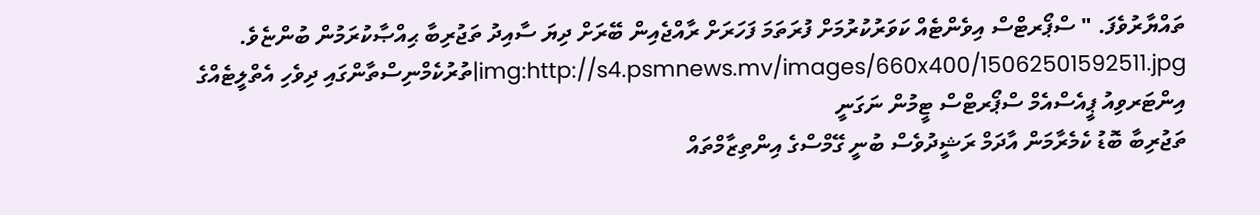ތައްޔާރުވެފަ. " ސްޕޯރޓްސް އިވެންޓެއް ކަވަރުކުރުމަށް ފުރަތަމަ ފަހަރަށް ރާއްޖެއިން ބޭރަށް ދިޔަ ސާއިދު ތަޖުރިބާ ޙިއްޞާކުރަމުން ބުންޏެވެ.
img:http://s4.psmnews.mv/images/660x400/15062501592511.jpg|ތުރުކެމްނިސްތާންގައި ދިވެހި އެތްލީޓެއްގެ އިންޓަރވިއު ޕީއެސްއެމް ސްޕޯރޓްސް ޓީމުން ނަގަނީ
ތަޖުރިބާ ބޮޑު ކެމެރާމަން އާދަމް ރަޝީދުވެސް ބުނީ ގޭމްސްގެ އިންތިޒާމްތައް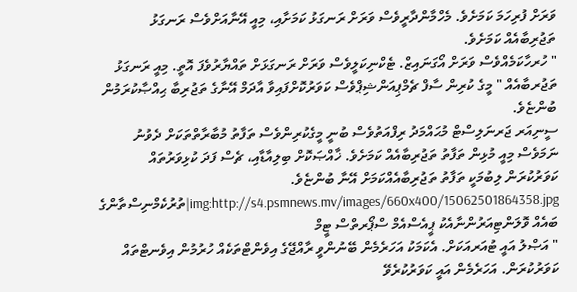ވަރަށް ފުރިހަމަ ކަމަށެވެ. މެހްމާންދާރީވެސް ވަރަށް ރަނގަޅު ކަމަށާއި، މިއީ އޭނާއަށްވެސް ރަނގަޅު ތަޖުރިބާއެއް ކަމަށެވެ.
" ހުރހާކަމެއްވެސް ވަރަށް އޯގަނައިޒް. ޓެކްނިކަލީވެސް ވަރަށް ރަނގަޅަށް ތައްޔާރުވެފަ އޮތީ. މިއީ ރަނގަޅު ތަޖުރބާއެއް " މީގެ ކުރިން ސާފް ޗެމްޕިއަންޝިޕްވެސް ކަވަރުކޮށްފައިވާ އާދަމް އޭނާގެ ތަޖުރިބާ ޙިއްޞާކުރަމުން ބުންޏެވެ.
ސީނިއަރ ޖަރނަލިސްޓް މުޙައްމަދު ރިފްއަތުވެސް ބުނީ މީގެކުރިންވެސް ތަފާތު މުބާރާތްތަކަށް ދެވުނު ނަމަވެސް މިއީ މުޅިން ތަފާތު ތަޖުރިބާއެއް ކަމަށެވެ. ޚާއްޞަކޮށް ބިލިއާޑާއި، ޗެސް ފަދަ ކުޅިވަރުތައް ކަވަރުކުރަން ލިބުމަކީ ތަފާތު ތަޖުރިބާއެއްކަމަށް އޭނާ ބުންޏެވެ.
img:http://s4.psmnews.mv/images/660x400/15062501864358.jpg|ތުރުކެމްނިސްތާންގެ ބައެއް ވޮލަންޓިއަރުންނާއެކު ޕީއެސްއެމް ސްޕޯރތްސް ޓީމް
" އަޞްލު އައީ ޓުއަރއަކަށް. އެކަމަކު އަހަރެމެން ބޭނުންވީ ރާއްޖޭގެ އިވެންޓްތަކެއް ހުރުމުން އިވެނޓްތައް ކަވަރުކުރަން. އަހަރެމެން އައީ ކަވަރުކުރެވޭ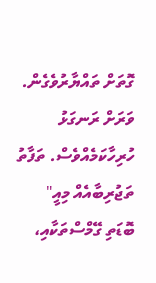ގޮތަށް ތައްޔާރުވެގެން. ވަރަށް ރަނގަޅު ހުރިހާކަމެއްވެސް. ތަފާތު ތަޖުރިބާއެއް މިއީ" ބޮޑަތި ގޭމްސްތަކާއި،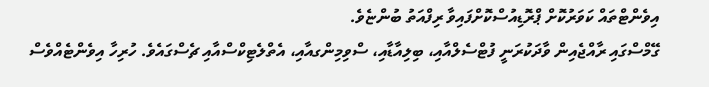އިވެންޓްތައް ކަވަރުކޮށް ޕްރޮޑިއުސްކޮށްފައިވާ ރިފްއަތު ބުންޏެވެ.
ގޭމްސްގައި ރާއްޖެއިން ވާދަކުރަނީ ފުޓްސެލްއާއި، ބިލިއާޑާއި، ސްވިމިންގއާއި، އެތްލެޓިކްސްއާއި ޗެސްގައެވެ. ހުރިހާ އިވެންޓެއްވެސް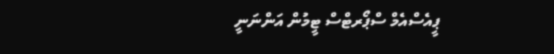ޕީއެސްއެމް ސްޕޯރޓްސް ޓީމުން އަންނަނީ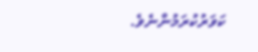ކަވަރުކުރަމުންނެވެ.